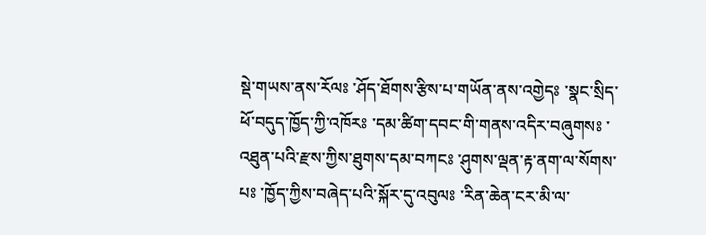སྡེ་གཡས་ནས་རོལཿ ་ཤོད་ཐོགས་རྩིས་པ་གཡོན་ནས་འགྱེདཿ ་སྣང་སྲིད་ཕོ་བདུད་ཁྱོད་ཀྱི་འཁོརཿ ་དམ་ཚིག་དབང་གི་གནས་འདིར་བཞུགསཿ ་འཐུན་པའི་རྫས་ཀྱིས་ཐུགས་དམ་བཀངཿ ་ཤུགས་ལྡན་རྟ་ནག་ལ་སོགས་པཿ ་ཁྱོད་ཀྱིས་བཞེད་པའི་སྐོར་དུ་འབུལཿ ་རིན་ཆེན་ངར་མི་ལ་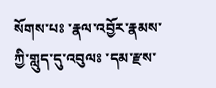སོགས་པཿ ་རྣལ་འབྱོར་རྣམས་ཀྱི་གླུད་དུ་འབུལཿ ་དམ་རྫས་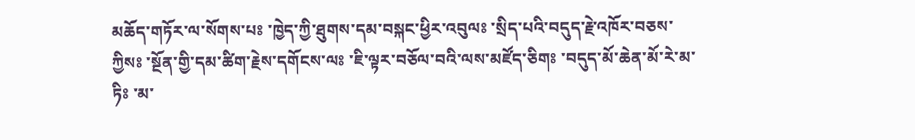མཆོད་གཏོར་ལ་སོགས་པཿ ་ཁྱེད་ཀྱི་ཐུགས་དམ་བསྐང་ཕྱིར་འབུལཿ ་སྲིད་པའི་བདུད་རྗེ་འཁོར་བཅས་ཀྱིསཿ ་སྔོན་གྱི་དམ་ཚིག་རྗེས་དགོངས་ལཿ ་ཇི་ལྟར་བཅོལ་བའི་ལས་མཛོད་ཅིགཿ ་བདུད་མོ་ཆེན་མོ་རེ་མ་ཏིཿ ་མ་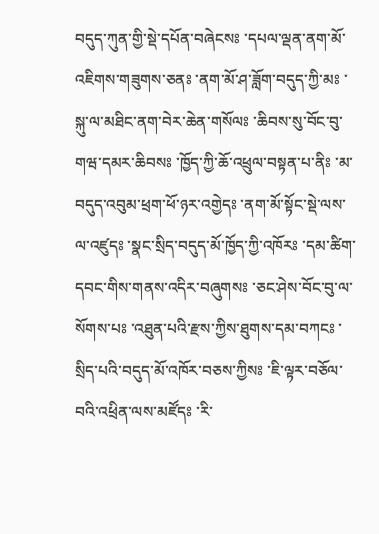བདུད་ཀུན་གྱི་སྡེ་དཔོན་བཞེངསཿ ་དཔལ་ལྡན་ནག་མོ་འཇིགས་གཟུགས་ཅནཿ ་ནག་མོ་ཤ་ཟློག་བདུད་ཀྱི་མཿ ་སྐུ་ལ་མཐིང་ནག་བེར་ཆེན་གསོལཿ ་ཆིབས་སུ་བོང་བུ་གཝ་དམར་ཆིབསཿ ་ཁྱོད་ཀྱི་ཆོ་འཕྲུལ་བསྟན་པ་ནིཿ ་མ་བདུད་འབུམ་ཕྲག་ཕོ་ཉར་འགྱེདཿ ་ནག་མོ་སྟོང་སྡེ་ལས་ལ་འཛུདཿ ་སྣང་སྲིད་བདུད་མོ་ཁྱོད་ཀྱི་འཁོརཿ ་དམ་ཚིག་དབང་གིས་གནས་འདིར་བཞུགསཿ ་ཅང་ཤེས་བོང་བུ་ལ་སོགས་པཿ ་འཐུན་པའི་རྫས་ཀྱིས་ཐུགས་དམ་བཀངཿ ་སྲིད་པའི་བདུད་མོ་འཁོར་བཅས་ཀྱིསཿ ་ཇི་ལྟར་བཅོལ་བའི་འཕྲིན་ལས་མཛོདཿ ་རི་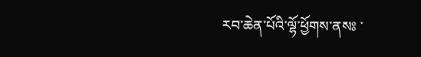རབ་ཆེན་པོའི་ལྷོ་ཕྱོགས་ནསཿ ་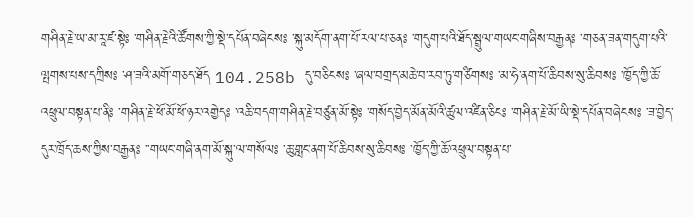གཤིན་རྗེ་ཡ་མ་རཱ་ཛ་སྟེཿ ་གཤིན་རྗེའི་ཚོགས་ཀྱི་སྡེ་དཔོན་བཞེངསཿ ་སྐུ་མདོག་ནག་པོ་རལ་པ་ཅནཿ ་གདུག་པའི་ཐོད་སྦྲུལ་གཡང་གཞིས་བརྒྱནཿ ་གཅན་ཟན་གདུག་པའི་ལྤགས་པས་དཀྲིསཿ ་ཤ་ཟའི་མགོ་གཅད་ཐོད 104.258b དུ་བཅིངསཿ ་ཞལ་བགྲད་མཆེ་བ་རབ་ཏུ་གཙིགསཿ ་མ་ཧེ་ནག་པོ་ཆིབས་སུ་ཆིབསཿ ་ཁྱོད་ཀྱི་ཆོ་འཕྲུལ་བསྟན་པ་ནིཿ ་གཤིན་རྗེ་ཕོ་མོ་ཕོ་ཉར་འགྱེདཿ ་འཆི་བདག་གཤིན་རྗེ་བཙུན་མོ་སྟེཿ ་གསོད་བྱེད་མོན་མོའི་ཚུལ་འཛིན་ཅིངཿ ་གཤིན་རྗེ་མོ་ཡི་སྡེ་དཔོན་བཞེངསཿ ་ཟ་བྱེད་དུར་ཁྲོད་ཆས་ཀྱིས་བརྒྱནཿ ་་གཡང་གཞི་ནག་མོ་སྐུ་ལ་གསོལཿ ་ཆུ་གླང་ནག་པོ་ཆིབས་སུ་ཆིབསཿ ་ཁྱོད་ཀྱི་ཆོ་འཕྲུལ་བསྟན་པ་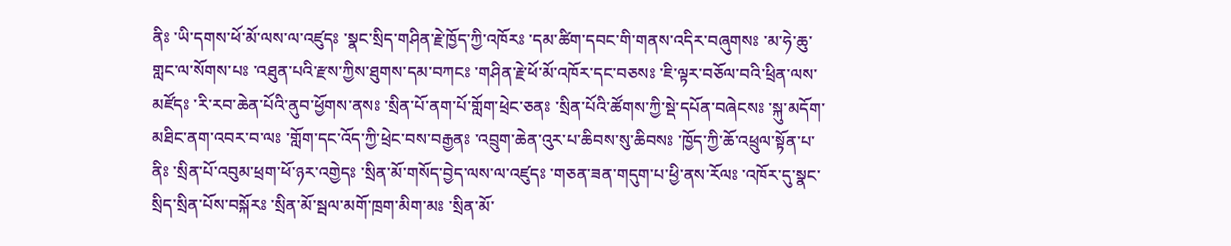ནིཿ ་ཡི་དགས་ཕོ་མོ་ལས་ལ་འཛུདཿ ་སྣང་སྲིད་གཤིན་རྗེ་ཁྱོད་ཀྱི་འཁོརཿ ་དམ་ཚིག་དབང་གི་གནས་འདིར་བཞུགསཿ ་མ་ཧེ་ཆུ་གླང་ལ་སོགས་པཿ ་འཐུན་པའི་རྫས་ཀྱིས་ཐུགས་དམ་བཀངཿ ་གཤིན་རྗེ་ཕོ་མོ་འཁོར་དང་བཅསཿ ་ཇི་ལྟར་བཅོལ་བའི་ཕྲིན་ལས་མཛོདཿ ་རི་རབ་ཆེན་པོའི་ནུབ་ཕྱོགས་ནསཿ ་སྲིན་པོ་ནག་པོ་གློག་ཕྲེང་ཅནཿ ་སྲིན་པོའི་ཚོགས་ཀྱི་སྡེ་དཔོན་བཞེངསཿ ་སྐུ་མདོག་མཐིང་ནག་འབར་བ་ལཿ ་གློག་དང་འོད་ཀྱི་ཕྲེང་བས་བརྒྱནཿ ་འབྲུག་ཆེན་འུར་པ་ཆིབས་སུ་ཆིབསཿ ་ཁྱོད་ཀྱི་ཆོ་འཕྲུལ་སྟོན་པ་ནིཿ ་སྲིན་པོ་འབུམ་ཕྲག་ཕོ་ཉར་འགྱེདཿ ་སྲིན་མོ་གསོད་བྱེད་ལས་ལ་འཛུདཿ ་གཅན་ཟན་གདུག་པ་ཕྱི་ནས་རོལཿ ་འཁོར་དུ་སྣང་སྲིད་སྲིན་པོས་བསྐོརཿ ་སྲིན་མོ་སྦལ་མགོ་ཁྲག་མིག་མཿ ་སྲིན་མོ་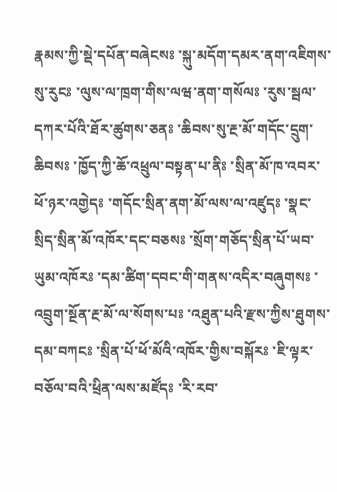རྣམས་ཀྱི་སྡེ་དཔོན་བཞེངསཿ ་སྐུ་མདོག་དམར་ནག་འཇིགས་སུ་རུངཿ ་ལུས་ལ་ཁྲག་གིས་ལཝ་ནག་གསོལཿ ་རུས་སྦལ་དཀར་པོའི་ཐོར་ཚུགས་ཅནཿ ་ཆིབས་སུ་རྔ་མོ་གདོང་དྲུག་ཆིབསཿ ་ཁྱོད་ཀྱི་ཆོ་འཕྲུལ་བསྟན་པ་ནིཿ ་སྲིན་མོ་ཁ་འབར་ཕོ་ཉར་འགྱེདཿ ་གདོང་སྲིན་ནག་མོ་ལས་ལ་འཛུདཿ ་སྣང་སྲིད་སྲིན་མོ་འཁོར་དང་བཅསཿ ་སྲོག་གཅོད་སྲིན་པོ་ཡབ་ཡུམ་འཁོརཿ ་དམ་ཚིག་དབང་གི་གནས་འདིར་བཞུགསཿ ་འབྲུག་སྔོན་རྔ་མོ་ལ་སོགས་པཿ ་འཐུན་པའི་རྫས་ཀྱིས་ཐུགས་དམ་བཀངཿ ་སྲིན་པོ་ཕོ་མོའི་འཁོར་གྱིས་བསྐོརཿ ་ཇི་ལྟར་བཅོལ་བའི་ཕྲིན་ལས་མཛོདཿ ་རི་རབ་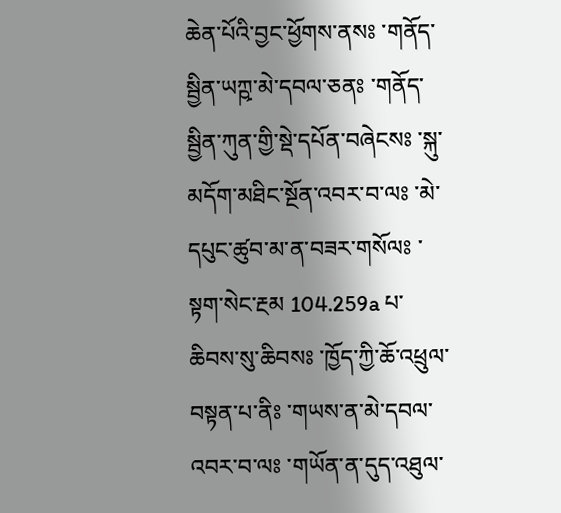ཆེན་པོའི་བྱང་ཕྱོགས་ནསཿ ་གནོད་སྦྱིན་ཡཀྵ་མེ་དབལ་ཅནཿ ་གནོད་སྦྱིན་ཀུན་གྱི་སྡེ་དཔོན་བཞེངསཿ ་སྐུ་མདོག་མཐིང་སྔོན་འབར་བ་ལཿ ་མེ་དཔུང་ཚུབ་མ་ན་བཟར་གསོལཿ ་སྟག་སེང་རྔམ 104.259a པ་ཆིབས་སུ་ཆིབསཿ ་ཁྱོད་ཀྱི་ཆོ་འཕྲུལ་བསྟན་པ་ནིཿ ་གཡས་ན་མེ་དབལ་འབར་བ་ལཿ ་གཡོན་ན་དུད་འཐུལ་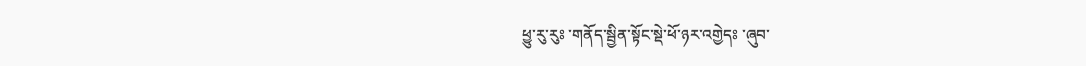ཕྱུ་རུ་རུཿ ་གནོད་སྦྱིན་སྟོང་སྡེ་ཕོ་ཉར་འགྱེདཿ ་ཞུབ་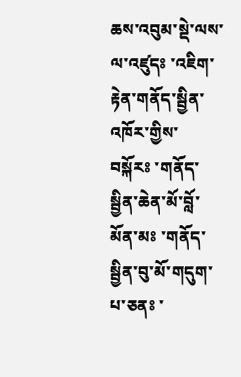ཆས་འབུམ་སྡེ་ལས་ལ་འཛུདཿ ་འཇིག་རྟེན་གནོད་སྦྱིན་འཁོར་གྱིས་བསྐོརཿ ་གནོད་སྦྱིན་ཆེན་མོ་བློ་མོན་མཿ ་གནོད་སྦྱིན་བུ་མོ་གདུག་པ་ཅནཿ ་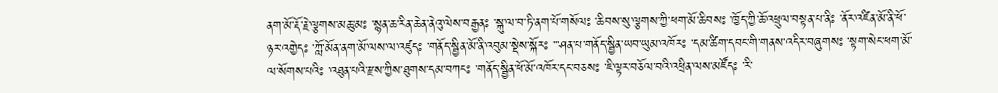ནག་མོ་རྡོ་རྗེ་ལྕགས་མཆུ་མཿ ་སྙན་ཆ་རིན་ཆེན་ནེའུ་ལེས་བརྒྱནཿ ་སྐུ་ལ་བ་ཏི་ནག་པོ་གསོལཿ ་ཆིབས་སུ་ལྕགས་ཀྱི་ཕག་མོ་ཆིབསཿ ་ཁྱོད་ཀྱི་ཆོ་འཕྲུལ་བསྟན་པ་ནིཿ ་ནོར་འཛིན་མོ་ནི་ཕོ་ཉར་འགྱེདཿ ་ཀློ་མོན་ནག་མོ་ལས་ལ་འཛུདཿ ་གནོད་སྦྱིན་མོ་ནི་འབུམ་སྡེས་སྐོརཿ ་་་ཤན་པ་གནོད་སྦྱིན་ཡབ་ཡུམ་འཁོརཿ ་དམ་ཚིག་དབང་གི་གནས་འདིར་བཞུགསཿ ་སྟག་སེང་ཕག་མོ་ལ་སོགས་པའིཿ ་འཐུན་པའི་རྫས་ཀྱིས་ཐུགས་དམ་བཀངཿ ་གནོད་སྦྱིན་ཕོ་མོ་འཁོར་དང་བཅསཿ ་ཇི་ལྟར་བཅོལ་བའི་འཕྲིན་ལས་མཛོདཿ ་རི་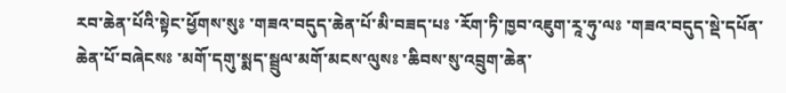རབ་ཆེན་པོའི་སྟེང་ཕྱོགས་སུཿ ་གཟའ་བདུད་ཆེན་པོ་མི་བཟད་པཿ ་རོག་ཏི་ཁྱབ་འཇུག་རཱ་ཧུ་ལཿ ་གཟའ་བདུད་སྡེ་དཔོན་ཆེན་པོ་བཞེངསཿ ་མགོ་དགུ་སྨད་སྦྲུལ་མགོ་མངས་ལུསཿ ་ཆིབས་སུ་འབྲུག་ཆེན་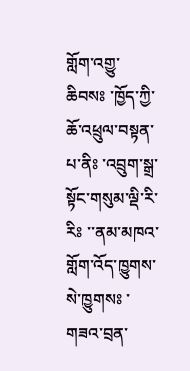གློག་འགྱུ་ཆིབསཿ ་ཁྱོད་ཀྱི་ཆོ་འཕྲུལ་བསྟན་པ་ནིཿ ་འབྲུག་སྒྲ་སྟོང་གསུམ་ལྡི་རི་རིཿ ་་ནམ་མཁའ་གློག་འོད་ཁྱུགས་སེ་ཁྱུགསཿ ་གཟའ་བྲན་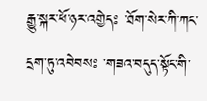རྒྱུ་སྐར་ཕོ་ཉར་འགྱེདཿ ་ཐོག་སེར་ཀི་ཀང་དྲག་ཏུ་འབེབསཿ ་གཟའ་བདུད་སྟོང་གི་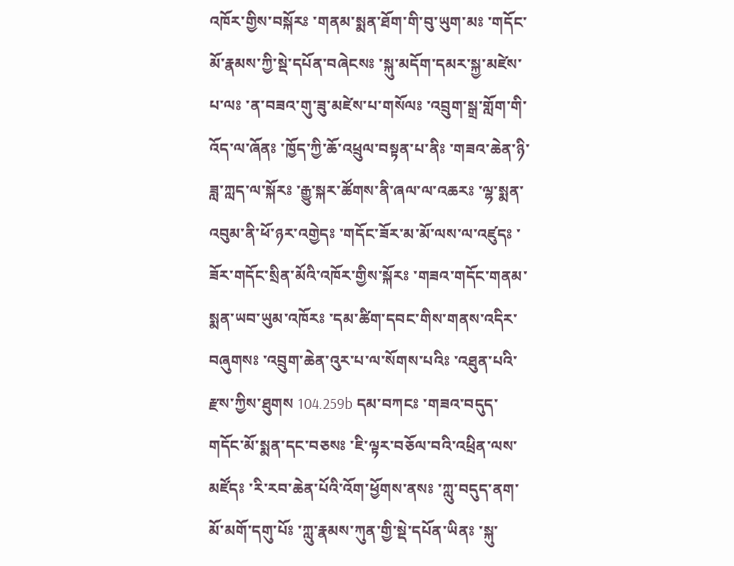འཁོར་གྱིས་བསྐོརཿ ་གནམ་སྨན་ཐོག་གི་བུ་ཡུག་མཿ ་གདོང་མོ་རྣམས་ཀྱི་སྡེ་དཔོན་བཞེངསཿ ་སྐུ་མདོག་དམར་སྐྱ་མཛེས་པ་ལཿ ་ན་བཟའ་གུ་ཟུ་མཛེས་པ་གསོལཿ ་འབྲུག་སྒྲ་གློག་གི་འོད་ལ་ཞོནཿ ་ཁྱོད་ཀྱི་ཆོ་འཕྲུལ་བསྟན་པ་ནིཿ ་གཟའ་ཆེན་ཉི་ཟླ་ཀླད་ལ་སྐོརཿ ་རྒྱུ་སྐར་ཚོགས་ནི་ཞལ་ལ་འཆརཿ ་ལྷ་སྨན་འབུམ་ནི་ཕོ་ཉར་འགྱེདཿ ་གདོང་ཟོར་མ་མོ་ལས་ལ་འཛུདཿ ་ཟོར་གདོང་སྲིན་མོའི་འཁོར་གྱིས་སྐོརཿ ་གཟའ་གདོང་གནམ་སྨན་ཡབ་ཡུམ་འཁོརཿ ་དམ་ཚིག་དབང་གིས་གནས་འདིར་བཞུགསཿ ་འབྲུག་ཆེན་འུར་པ་ལ་སོགས་པའིཿ ་འཐུན་པའི་རྫས་ཀྱིས་ཐུགས 104.259b དམ་བཀངཿ ་གཟའ་བདུད་གདོང་མོ་སྨན་དང་བཅསཿ ་ཇི་ལྟར་བཅོལ་བའི་འཕྲིན་ལས་མཛོདཿ ་རི་རབ་ཆེན་པོའི་འོག་ཕྱོགས་ནསཿ ་ཀླུ་བདུད་ནག་མོ་མགོ་དགུ་པོཿ ་ཀླུ་རྣམས་ཀུན་གྱི་སྡེ་དཔོན་ཡིནཿ ་སྐུ་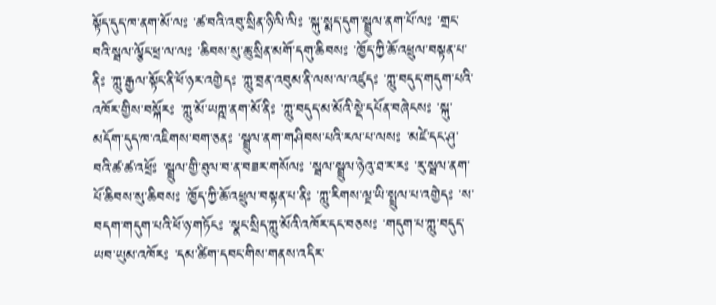སྟོད་དུད་ཁ་ནག་མོ་ལཿ ་ཚ་བའི་འབུ་སྲིན་ཉི་ལི་ལིཿ ་སྐུ་སྨད་དུག་སྦྲུལ་ནག་པོ་ལཿ ་གྲང་བའི་སྦལ་ལྕོང་ཕྲ་ལ་ལཿ ་ཆིབས་སུ་ཆུ་སྲིན་མགོ་དགུ་ཆིབསཿ ་ཁྱོད་ཀྱི་ཆོ་འཕྲུལ་བསྟན་པ་ནིཿ ་ཀླུ་རྒྱལ་སྟོང་ནི་ཕོ་ཉར་འགྱེདཿ ་ཀླུ་བྲན་འབུམ་ནི་ལས་ལ་འཛུདཿ ་ཀླུ་བདུད་གདུག་པའི་འཁོར་གྱིས་བསྐོརཿ ་ཀླུ་མོ་ཡཀྵ་ནག་མོ་ནིཿ ་ཀླུ་བདུད་མ་མོའི་སྡེ་དཔོན་བཞེངསཿ ་སྐུ་མདོག་དུད་ཁ་འཇིགས་བག་ཅནཿ ་སྦྲུལ་ནག་གཤིབས་པའི་རལ་པ་ལསཿ ་མཛེ་དང་ཤུ་བའི་ཚ་ཚ་འཕྲོཿ ་སྦྲུལ་གྱི་ཐུལ་བ་ན་བཟར་གསོལཿ ་སྦལ་སྦྲུལ་ཉེའུ་ཐ་ར་རཿ ་རུ་སྦལ་ནག་པོ་ཆིབས་སུ་ཆིབསཿ ་ཁྱོད་ཀྱི་ཆོ་འཕྲུལ་བསྟན་པ་ནིཿ ་ཀླུ་རིགས་ལྔ་ཡི་སྤྲུལ་པ་འགྱེདཿ ་ས་བདག་གདུག་པའི་ཕོ་ཉ་གཏོངཿ ་སྣང་སྲིད་ཀླུ་མོའི་འཁོར་དང་བཅསཿ ་གདུག་པ་ཀླུ་བདུད་ཡབ་ཡུམ་འཁོརཿ ་དམ་ཚིག་དབང་གིས་གནས་འདིར་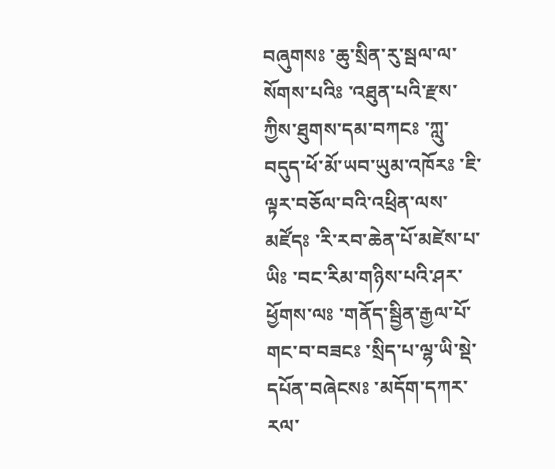བཞུགསཿ ་ཆུ་སྲིན་རུ་སྦལ་ལ་སོགས་པའིཿ ་འཐུན་པའི་རྫས་ཀྱིས་ཐུགས་དམ་བཀངཿ ་ཀླུ་བདུད་ཕོ་མོ་ཡབ་ཡུམ་འཁོརཿ ་ཇི་ལྟར་བཅོལ་བའི་འཕྲིན་ལས་མཛོདཿ ་རི་རབ་ཆེན་པོ་མཛེས་པ་ཡིཿ ་བང་རིམ་གཉིས་པའི་ཤར་ཕྱོགས་ལཿ ་གནོད་སྦྱིན་རྒྱལ་པོ་གང་བ་བཟངཿ ་སྲིད་པ་ལྷ་ཡི་སྡེ་དཔོན་བཞེངསཿ ་མདོག་དཀར་རལ་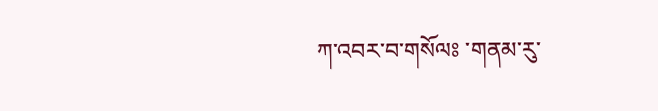ཀ་འབར་བ་གསོལཿ ་གནམ་རུ་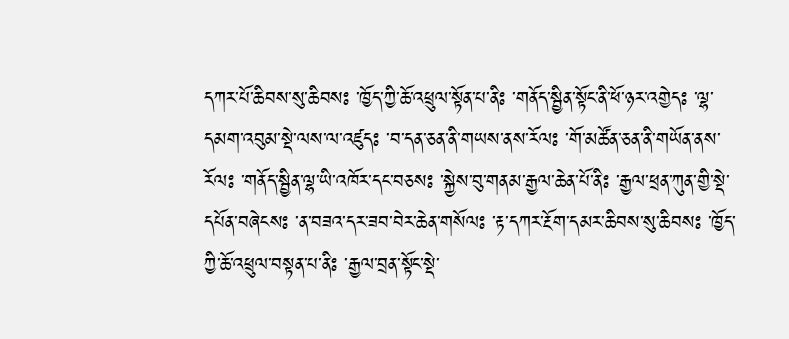དཀར་པོ་ཆིབས་སུ་ཆིབསཿ ་ཁྱོད་ཀྱི་ཆོ་འཕྲུལ་སྟོན་པ་ནིཿ ་གནོད་སྦྱིན་སྟོང་ནི་ཕོ་ཉར་འགྱེདཿ ་ལྷ་དམག་འབུམ་སྡེ་ལས་ལ་འཛུདཿ ་བ་དན་ཅན་ནི་གཡས་ནས་རོལཿ ་གོ་མཚོན་ཅན་ནི་གཡོན་ནས་རོལཿ ་གནོད་སྦྱིན་ལྷ་ཡི་འཁོར་དང་བཅསཿ ་སྐྱེས་བུ་གནམ་རྒྱལ་ཆེན་པོ་ནིཿ ་རྒྱལ་ཕྲན་ཀུན་གྱི་སྡེ་དཔོན་བཞེངསཿ ་ན་བཟའ་དར་ཟབ་བེར་ཆེན་གསོལཿ ་རྟ་དཀར་རྔོག་དམར་ཆིབས་སུ་ཆིབསཿ ་ཁྱོད་ཀྱི་ཆོ་འཕྲུལ་བསྟན་པ་ནིཿ ་རྒྱལ་བྲན་སྟོང་སྡེ་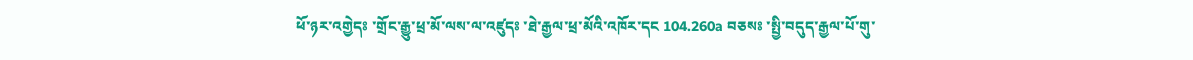ཕོ་ཉར་འགྱེདཿ ་གྲོང་རྒྱུ་ཕྲ་མོ་ལས་ལ་འཛུདཿ ་ཐེ་རྒྱལ་ཕྲ་མོའི་འཁོར་དང 104.260a བཅསཿ ་སྤྱི་བདུད་རྒྱལ་པོ་གུ་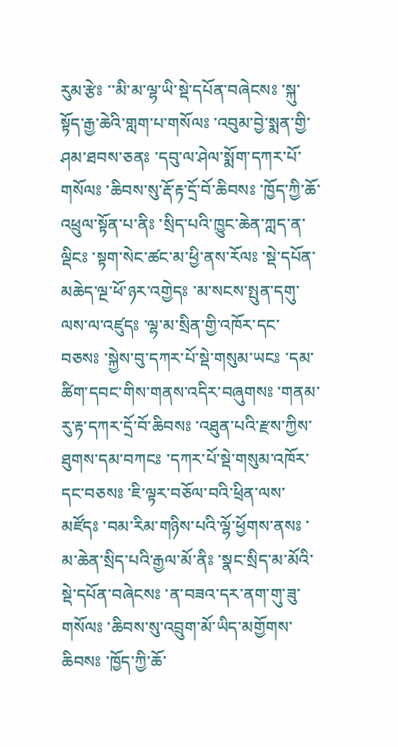རུམ་རྩེཿ ་་མི་མ་ལྷ་ཡི་སྡེ་དཔོན་བཞེངསཿ ་སྐུ་སྟོད་རྒྱ་ཆེའི་གླག་པ་གསོལཿ ་འབུམ་བྱེ་སྨན་གྱི་ཤམ་ཐབས་ཅནཿ ་དབུ་ལ་ཤེལ་སྨོག་དཀར་པོ་གསོལཿ ་ཆིབས་སུ་རྡོ་རྟ་དྲོ་བོ་ཆིབསཿ ་ཁྱོད་ཀྱི་ཆོ་འཕྲུལ་སྟོན་པ་ནིཿ ་སྲིད་པའི་ཁྱུང་ཆེན་ཀླད་ན་ལྡིངཿ ་སྟག་སེང་ཚང་མ་ཕྱི་ནས་རོལཿ ་སྡེ་དཔོན་མཆེད་ལྔ་ཕོ་ཉར་འགྱེདཿ ་མ་སངས་སྤུན་དགུ་ལས་ལ་འཛུདཿ ་ལྷ་མ་སྲིན་གྱི་འཁོར་དང་བཅསཿ ་སྐྱེས་བུ་དཀར་པོ་སྡེ་གསུམ་ཡངཿ ་དམ་ཚིག་དབང་གིས་གནས་འདིར་བཞུགསཿ ་གནམ་རུ་རྟ་དཀར་དྲོ་བོ་ཆིབསཿ ་འཐུན་པའི་རྫས་ཀྱིས་ཐུགས་དམ་བཀངཿ ་དཀར་པོ་སྡེ་གསུམ་འཁོར་དང་བཅསཿ ་ཇི་ལྟར་བཅོལ་བའི་ཕྲིན་ལས་མཛོདཿ ་བམ་རིམ་གཉིས་པའི་ལྷོ་ཕྱོགས་ནསཿ ་མ་ཆེན་སྲིད་པའི་རྒྱལ་མོ་ནིཿ ་སྣང་སྲིད་མ་མོའི་སྡེ་དཔོན་བཞེངསཿ ་ན་བཟའ་དར་ནག་གུ་ཟུ་གསོལཿ ་ཆིབས་སུ་འབྲུག་མོ་ཡིད་མགྱོགས་ཆིབསཿ ་ཁྱོད་ཀྱི་ཆོ་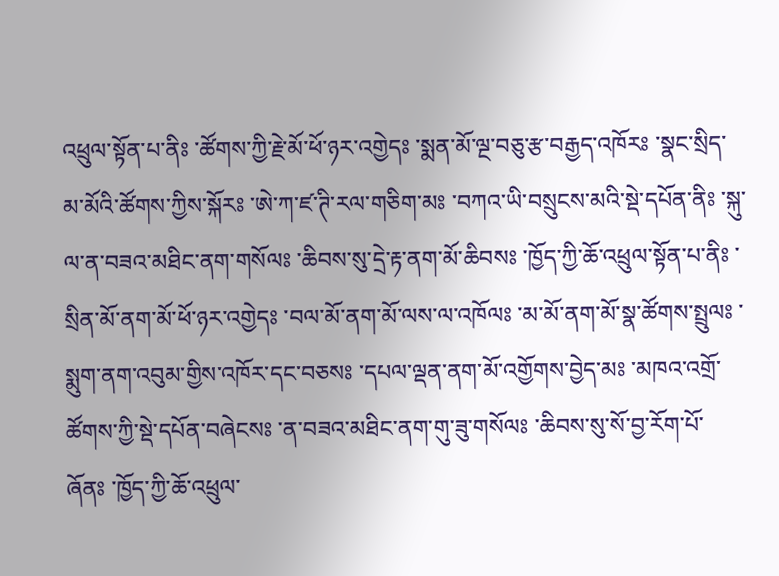འཕྲུལ་སྟོན་པ་ནིཿ ་ཚོགས་ཀྱི་རྗེ་མོ་ཕོ་ཉར་འགྱེདཿ ་སྨན་མོ་ལྔ་བཅུ་རྩ་བརྒྱད་འཁོརཿ ་སྣང་སྲིད་མ་མོའི་ཚོགས་ཀྱིས་སྐོརཿ ་ཨེ་ཀ་ཛ་ཊི་རལ་གཅིག་མཿ ་བཀའ་ཡི་བསྲུངས་མའི་སྡེ་དཔོན་ནིཿ ་སྐུ་ལ་ན་བཟའ་མཐིང་ནག་གསོལཿ ་ཆིབས་སུ་དྲེ་རྟ་ནག་མོ་ཆིབསཿ ་ཁྱོད་ཀྱི་ཆོ་འཕྲུལ་སྟོན་པ་ནིཿ ་སྲིན་མོ་ནག་མོ་ཕོ་ཉར་འགྱེདཿ ་བལ་མོ་ནག་མོ་ལས་ལ་འཁོལཿ ་མ་མོ་ནག་མོ་སྣ་ཚོགས་སྤྲུལཿ ་སྨུག་ནག་འབུམ་གྱིས་འཁོར་དང་བཅསཿ ་དཔལ་ལྡན་ནག་མོ་འགྱོགས་བྱེད་མཿ ་མཁའ་འགྲོ་ཚོགས་ཀྱི་སྡེ་དཔོན་བཞེངསཿ ་ན་བཟའ་མཐིང་ནག་གུ་ཟུ་གསོལཿ ་ཆིབས་སུ་སོ་བྱ་རོག་པོ་ཞོནཿ ་ཁྱོད་ཀྱི་ཆོ་འཕྲུལ་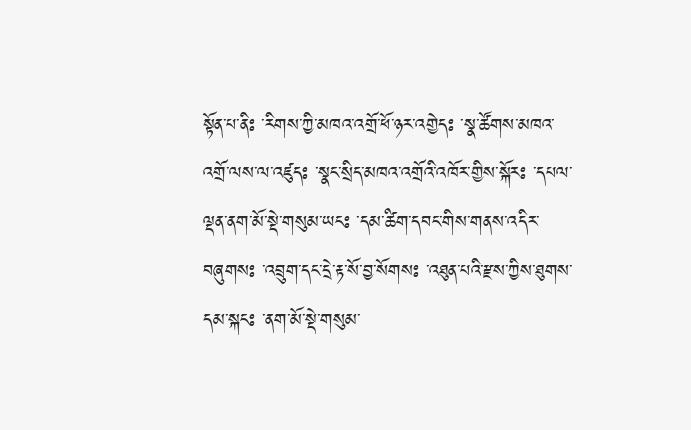སྟོན་པ་ནིཿ ་རིགས་ཀྱི་མཁའ་འགྲོ་ཕོ་ཉར་འགྱེདཿ ་སྣ་ཚོགས་མཁའ་འགྲོ་ལས་ལ་འཛུདཿ ་སྣང་སྲིད་མཁའ་འགྲོའི་འཁོར་གྱིས་སྐོརཿ ་དཔལ་ལྡན་ནག་མོ་སྡེ་གསུམ་ཡངཿ ་དམ་ཚིག་དབང་གིས་གནས་འདིར་བཞུགསཿ ་འབྲུག་དང་དྲེ་རྟ་སོ་བྱ་སོགསཿ ་འཐུན་པའི་རྫས་ཀྱིས་ཐུགས་དམ་སྐངཿ ་ནག་མོ་སྡེ་གསུམ་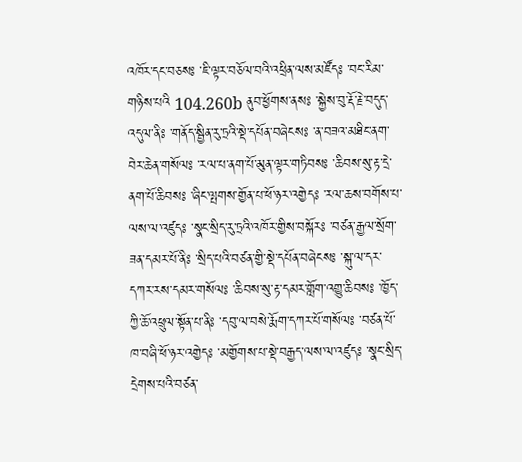འཁོར་དང་བཅསཿ ་ཇི་ལྟར་བཅོལ་བའི་འཕྲིན་ལས་མཛོདཿ ་བང་རིམ་གཉིས་པའི 104.260b ནུབ་ཕྱོགས་ནསཿ ་སྐྱེས་བུ་རྡོ་རྗེ་བདུད་འདུལ་ནིཿ ་གནོད་སྦྱིན་རུ་ཏྲའི་སྡེ་དཔོན་བཞེངསཿ ་ན་བཟའ་མཐིང་ནག་བེར་ཆེན་གསོལཿ ་རལ་པ་ནག་པོ་མུན་ལྟར་གཏིབསཿ ་ཆིབས་སུ་རྟ་དྲེ་ནག་པོ་ཆིབསཿ ་ཞིང་ལྤགས་གྱོན་པ་ཕོ་ཉར་འགྱེདཿ ་རལ་ཆས་བགོས་པ་ལས་ལ་འཛུདཿ ་སྣང་སྲིད་རུ་ཏྲའི་འཁོར་གྱིས་བསྐོརཿ ་བཙན་རྒྱལ་སྲོག་ཟན་དམར་པོ་ནིཿ ་སྲིད་པའི་བཙན་གྱི་སྡེ་དཔོན་བཞེངསཿ ་སྐུ་ལ་དར་དཀར་རས་དམར་གསོལཿ ་ཆིབས་སུ་རྟ་དམར་གློག་འགྱུ་ཆིབསཿ ་ཁྱོད་ཀྱི་ཆོ་འཕྲུལ་སྟོན་པ་ནིཿ ་དབུ་ལ་བསེ་རྨོག་དཀར་པོ་གསོལཿ ་བཙན་པོ་ཁ་བཞི་ཕོ་ཉར་འགྱེདཿ ་མགྱོགས་པ་སྡེ་བརྒྱད་ལས་ལ་འཛུདཿ ་སྣང་སྲིད་དྲེགས་པའི་བཙན་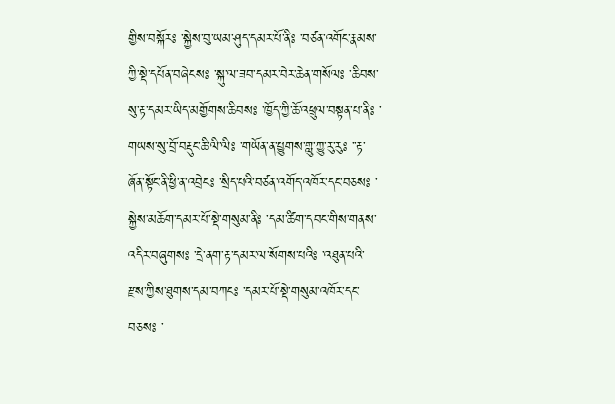གྱིས་བསྐོརཿ ་སྐྱེས་བུ་ཡམ་ཤུད་དམར་པོ་ནིཿ ་བཙན་འགོང་རྣམས་ཀྱི་སྡེ་དཔོན་བཞེངསཿ ་སྐུ་ལ་ཟབ་དམར་བེར་ཆེན་གསོལཿ ་ཆིབས་སུ་རྟ་དམར་ཡིད་མགྱོགས་ཆིབསཿ ་ཁྱོད་ཀྱི་ཆོ་འཕྲུལ་བསྟན་པ་ནིཿ ་གཡས་སུ་བྲོ་བརྡུང་ཆི་ལི་ལིཿ ་གཡོན་ན་པྱུགས་གླུ་ཀྱུ་རུ་རུཿ ་་རྟ་ཞོན་སྟོང་ནི་ཕྱི་ན་འབྲེངཿ ་སྲིད་པའི་བཙན་འགོད་འཁོར་དང་བཅསཿ ་སྐྱེས་མཆོག་དམར་པོ་སྡེ་གསུམ་ནིཿ ་དམ་ཚིག་དབང་གིས་གནས་འདིར་བཞུགསཿ ་དྲེ་ནག་རྟ་དམར་ལ་སོགས་པའིཿ ་འཐུན་པའི་རྫས་ཀྱིས་ཐུགས་དམ་བཀངཿ ་དམར་པོ་སྡེ་གསུམ་འཁོར་དང་བཅསཿ ་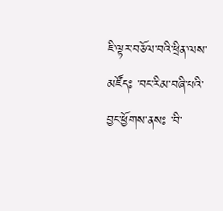ཇི་ལྟར་བཅོལ་བའི་ཕྲིན་ལས་མཛོདཿ ་བང་རིམ་བཞི་པའི་བྱང་ཕྱོགས་ནསཿ ་བི་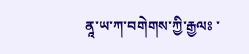ནཱ་ཡ་ཀ་བགེགས་ཀྱི་རྒྱལཿ ་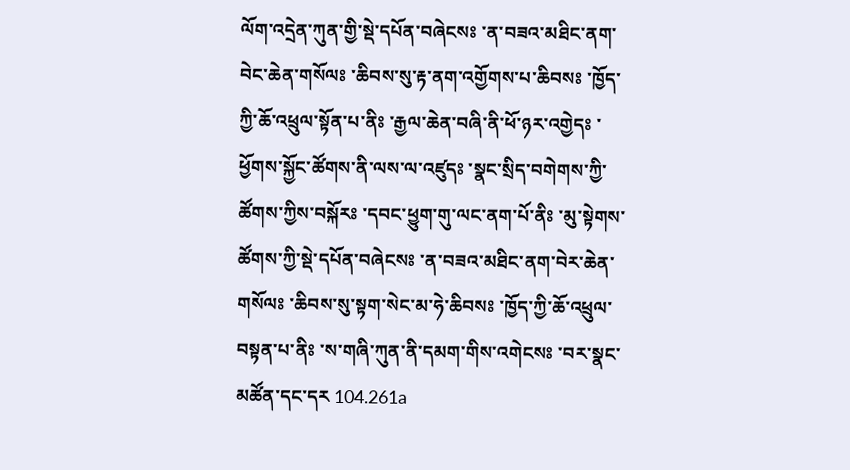ལོག་འདྲེན་ཀུན་གྱི་སྡེ་དཔོན་བཞེངསཿ ་ན་བཟའ་མཐིང་ནག་བེང་ཆེན་གསོལཿ ་ཆིབས་སུ་རྟ་ནག་འགྱོགས་པ་ཆིབསཿ ་ཁྱོད་ཀྱི་ཆོ་འཕྲུལ་སྟོན་པ་ནིཿ ་རྒྱལ་ཆེན་བཞི་ནི་ཕོ་ཉར་འགྱེདཿ ་ཕྱོགས་སྐྱོང་ཚོགས་ནི་ལས་ལ་འཛུདཿ ་སྣང་སྲིད་བགེགས་ཀྱི་ཚོགས་ཀྱིས་བསྐོརཿ ་དབང་ཕྱུག་གུ་ལང་ནག་པོ་ནིཿ ་མུ་སྟེགས་ཚོགས་ཀྱི་སྡེ་དཔོན་བཞེངསཿ ་ན་བཟའ་མཐིང་ནག་བེར་ཆེན་གསོལཿ ་ཆིབས་སུ་སྟག་སེང་མ་ཧེ་ཆིབསཿ ་ཁྱོད་ཀྱི་ཆོ་འཕྲུལ་བསྟན་པ་ནིཿ ་ས་གཞི་ཀུན་ནི་དམག་གིས་འགེངསཿ ་བར་སྣང་མཚོན་དང་དར 104.261a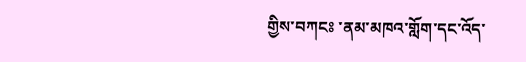གྱིས་བཀངཿ ་ནམ་མཁའ་གློག་དང་འོད་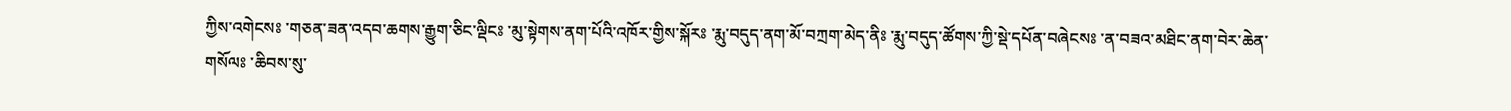ཀྱིས་འགེངསཿ ་གཅན་ཟན་འདབ་ཆགས་རྒྱུག་ཅིང་ལྡིངཿ ་མུ་སྟེགས་ནག་པོའི་འཁོར་གྱིས་སྐོརཿ ་རྨུ་བདུད་ནག་མོ་བཀྲག་མེད་ནིཿ ་རྨུ་བདུད་ཚོགས་ཀྱི་སྡེ་དཔོན་བཞེངསཿ ་ན་བཟའ་མཐིང་ནག་བེར་ཆེན་གསོལཿ ་ཆིབས་སུ་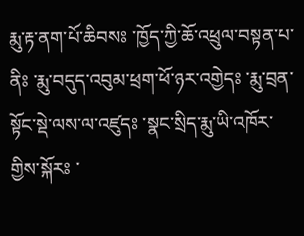རྨུ་རྟ་ནག་པོ་ཆིབསཿ ་ཁྱོད་ཀྱི་ཆོ་འཕྲུལ་བསྟན་པ་ནིཿ ་རྨུ་བདུད་འབུམ་ཕྲག་ཕོ་ཉར་འགྱེདཿ ་རྨུ་བྲན་སྟོང་སྡེ་ལས་ལ་འཛུདཿ ་སྣང་སྲིད་རྨུ་ཡི་འཁོར་གྱིས་སྐོརཿ ་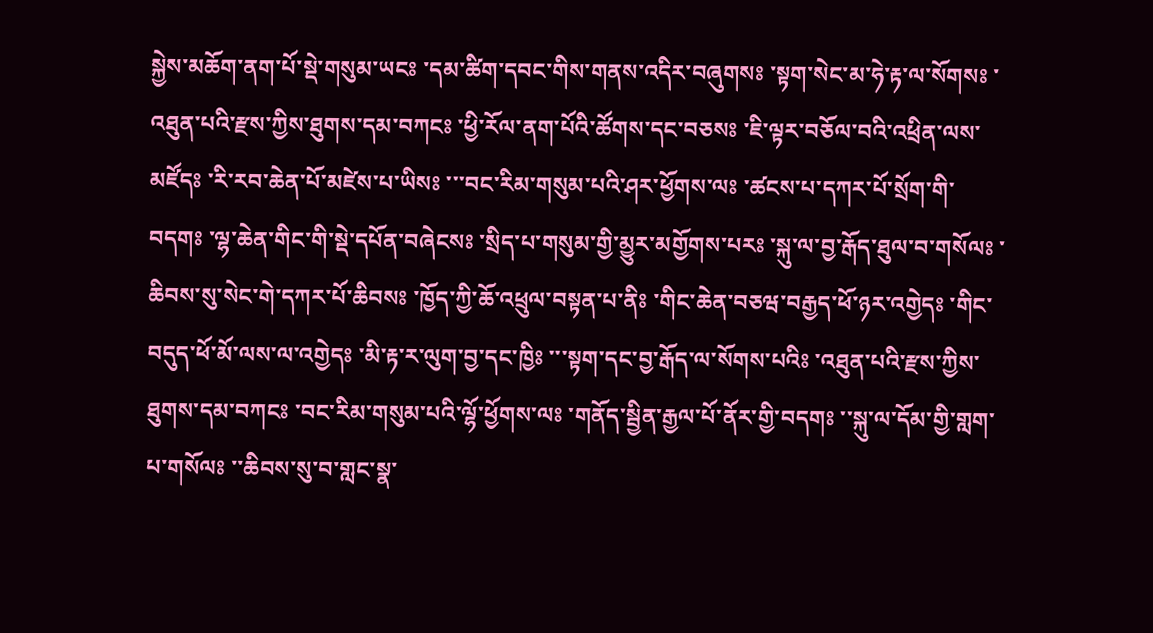སྐྱེས་མཆོག་ནག་པོ་སྡེ་གསུམ་ཡངཿ ་དམ་ཚིག་དབང་གིས་གནས་འདིར་བཞུགསཿ ་སྟག་སེང་མ་ཧེ་རྟ་ལ་སོགསཿ ་འཐུན་པའི་རྫས་ཀྱིས་ཐུགས་དམ་བཀངཿ ་ཕྱི་རོལ་ནག་པོའི་ཚོགས་དང་བཅསཿ ་ཇི་ལྟར་བཅོལ་བའི་འཕྲིན་ལས་མཛོདཿ ་རི་རབ་ཆེན་པོ་མཛེས་པ་ཡིསཿ ་་་བང་རིམ་གསུམ་པའི་ཤར་ཕྱོགས་ལཿ ་ཚངས་པ་དཀར་པོ་སྲོག་གི་བདགཿ ་ལྷ་ཆེན་གིང་གི་སྡེ་དཔོན་བཞེངསཿ ་སྲིད་པ་གསུམ་གྱི་མྱུར་མགྱོགས་པརཿ ་སྐུ་ལ་བྱ་རྒོད་ཐུལ་བ་གསོལཿ ་ཆིབས་སུ་སེང་གེ་དཀར་པོ་ཆིབསཿ ་ཁྱོད་ཀྱི་ཆོ་འཕྲུལ་བསྟན་པ་ནིཿ ་གིང་ཆེན་བཅཝ་བརྒྱད་ཕོ་ཉར་འགྱེདཿ ་གིང་བདུད་ཕོ་མོ་ལས་ལ་འགྱེདཿ ་མི་རྟ་ར་ལུག་བྱ་དང་ཁྱིཿ ་་་སྟག་དང་བྱ་རྒོད་ལ་སོགས་པའིཿ ་འཐུན་པའི་རྫས་ཀྱིས་ཐུགས་དམ་བཀངཿ ་བང་རིམ་གསུམ་པའི་ལྷོ་ཕྱོགས་ལཿ ་གནོད་སྦྱིན་རྒྱལ་པོ་ནོར་གྱི་བདགཿ ་་སྐུ་ལ་དོམ་གྱི་གླག་པ་གསོལཿ ་་ཆིབས་སུ་བ་གླང་སྣ་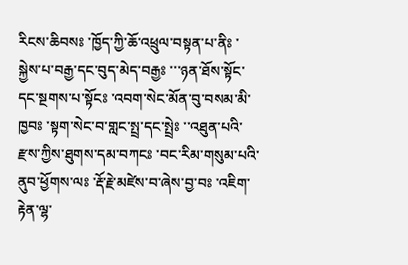རིངས་ཆིབསཿ ་ཁྱོད་ཀྱི་ཆོ་འཕྲུལ་བསྟན་པ་ནིཿ ་སྐྱེས་པ་བརྒྱ་དང་བུད་མེད་བརྒྱཿ ་་་ཉན་ཐོས་སྟོང་དང་སྔགས་པ་སྟོངཿ ་འབག་སེང་མོན་བུ་བསམ་མི་ཁྱབཿ ་སྟག་སེང་བ་གླང་སྤྲ་དང་སྤྲེཿ ་་འཐུན་པའི་རྫས་ཀྱིས་ཐུགས་དམ་བཀངཿ ་བང་རིམ་གསུམ་པའི་ནུབ་ཕྱོགས་ལཿ ་རྡོ་རྗེ་མཛེས་བ་ཞེས་བྱ་བཿ ་འཇིག་རྟེན་ལྷ་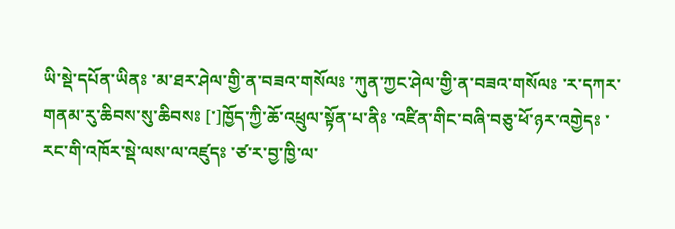ཡི་སྡེ་དཔོན་ཡིནཿ ་མ་ཐར་ཤེལ་གྱི་ན་བཟའ་གསོལཿ ་ཀུན་ཀྱང་ཤེལ་གྱི་ན་བཟའ་གསོལཿ ་ར་དཀར་གནམ་རུ་ཆིབས་སུ་ཆིབསཿ [་]ཁྱོད་ཀྱི་ཆོ་འཕྲུལ་སྟོན་པ་ནིཿ ་འཛིན་གིང་བཞི་བཅུ་ཕོ་ཉར་འགྱེདཿ ་རང་གི་འཁོར་སྡེ་ལས་ལ་འཛུདཿ ་ཙ་ར་བྱ་ཁྱི་ལ་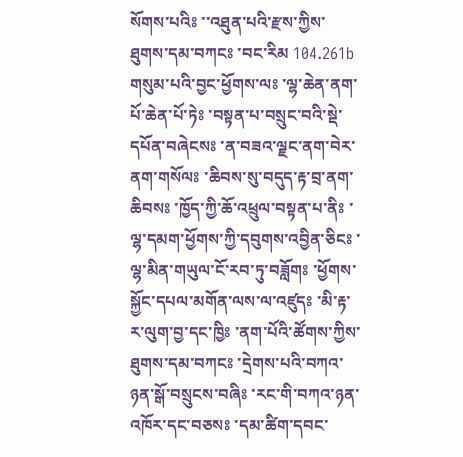སོགས་པའིཿ ་་འཐུན་པའི་རྫས་ཀྱིས་ཐུགས་དམ་བཀངཿ ་བང་རིམ 104.261b གསུམ་པའི་བྱང་ཕྱོགས་ལཿ ་ལྷ་ཆེན་ནག་པོ་ཆེན་པོ་ཏེཿ ་བསྟན་པ་བསྲུང་བའི་སྡེ་དཔོན་བཞེངསཿ ་ན་བཟའ་ལྗང་ནག་བེར་ནག་གསོལཿ ་ཆིབས་སུ་བདུད་རྟ་བྲ་ནག་ཆིབསཿ ་ཁྱོད་ཀྱི་ཆོ་འཕྲུལ་བསྟན་པ་ནིཿ ་ལྷ་དམག་ཕྱོགས་ཀྱི་དབུགས་འབྱིན་ཅིངཿ ་ལྷ་མིན་གཡུལ་ངོ་རབ་ཏུ་བཟློགཿ ་ཕྱོགས་སྐྱོང་དཔལ་མགོན་ལས་ལ་འཛུདཿ ་མི་རྟ་ར་ལུག་བྱ་དང་ཁྱིཿ ་ནག་པོའི་ཚོགས་ཀྱིས་ཐུགས་དམ་བཀངཿ ་དྲེགས་པའི་བཀའ་ཉན་སྒོ་བསྲུངས་བཞིཿ ་རང་གི་བཀའ་ཉན་འཁོར་དང་བཅསཿ ་དམ་ཚིག་དབང་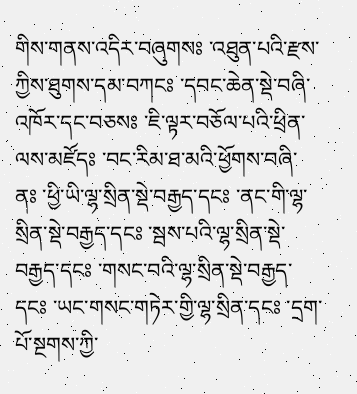གིས་གནས་འདིར་བཞུགསཿ ་འཐུན་པའི་རྫས་ཀྱིས་ཐུགས་དམ་བཀངཿ ་དབང་ཆེན་སྡེ་བཞི་འཁོར་དང་བཅསཿ ་ཇི་ལྟར་བཅོལ་པའི་ཕྲིན་ལས་མཛོདཿ ་བང་རིམ་ཐ་མའི་ཕྱོགས་བཞི་ནཿ ་ཕྱི་ཡི་ལྷ་སྲིན་སྡེ་བརྒྱད་དངཿ ་ནང་གི་ལྷ་སྲིན་སྡེ་བརྒྱད་དངཿ ་སྦས་པའི་ལྷ་སྲིན་སྡེ་བརྒྱད་དངཿ ་གསང་བའི་ལྷ་སྲིན་སྡེ་བརྒྱད་དངཿ ་ཡང་གསང་གཏེར་གྱི་ལྷ་སྲིན་དངཿ ་དྲག་པོ་སྔགས་ཀྱི་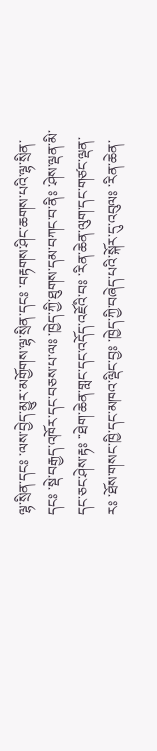ལྷ་སྲིན་དངཿ ་ལས་བྱེད་མྱུར་མགྱོགས་ལྷ་སྲིན་དངཿ ་བརྟགས་ཤིང་ཆགས་པའི་ལྷ་སྲིན་དངཿ ་སྡེ་བརྒྱད་འཁོར་དང་བཅས་པ་ལཿ ་ཁྱེད་ཀྱི་ཐུགས་དམ་བཀང་བ་ནིཿ ་ཤེས་ལྡན་མི་དང་ཅང་ཤེས་རྟཿ ་་ཐེག་ཆེན་གླང་དང་འདོད་འཇོའི་བཿ ་རིན་ཆེན་ལུག་དང་གཙང་ལྡན་རཿ ་ཐོས་གསང་ཁྱི་དང་མཁའ་ལྡིང་བྱཿ ་ཁྱེད་ཀྱི་བཞེད་པའི་སྐོར་དུ་འབུལཿ ་རིན་ཆེན་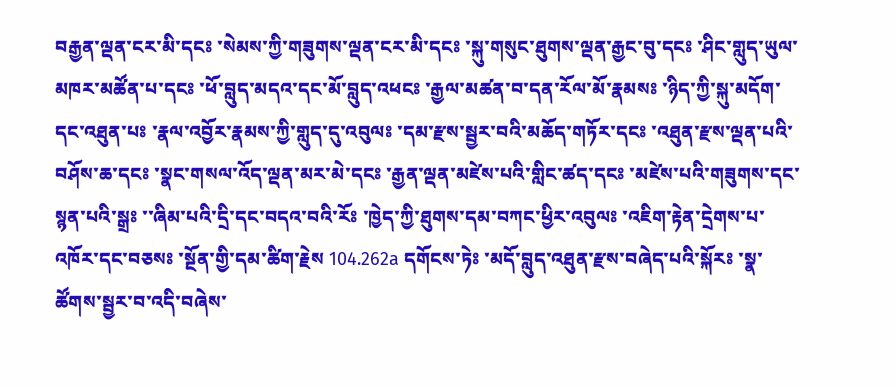བརྒྱན་ལྡན་ངར་མི་དངཿ ་སེམས་ཀྱི་གཟུགས་ལྡན་ངར་མི་དངཿ ་སྐུ་གསུང་ཐུགས་ལྡན་རྒྱང་བུ་དངཿ ་ཤིང་གླུད་ཡུལ་མཁར་མཚོན་པ་དངཿ ་ཕོ་བླུད་མདའ་དང་མོ་བླུད་འཕངཿ ་རྒྱལ་མཚན་བ་དན་རོལ་མོ་རྣམསཿ ་ཉིད་ཀྱི་སྐུ་མདོག་དང་འཐུན་པཿ ་རྣལ་འབྱོར་རྣམས་ཀྱི་གླུད་དུ་འབུལཿ ་དམ་རྫས་སྦྱར་བའི་མཆོད་གཏོར་དངཿ ་འཐུན་རྫས་ལྡན་པའི་བཤོས་ཆ་དངཿ ་སྣང་གསལ་འོད་ལྡན་མར་མེ་དངཿ ་རྒྱན་ལྡན་མཛེས་པའི་གླིང་ཚད་དངཿ ་མཛེས་པའི་གཟུགས་དང་སྙན་པའི་སྒྲཿ ་་ཞིམ་པའི་དྲི་དང་བདའ་བའི་རོཿ ་ཁྱེད་ཀྱི་ཐུགས་དམ་བཀང་ཕྱིར་འབུལཿ ་འཇིག་རྟེན་དྲེགས་པ་འཁོར་དང་བཅསཿ ་སྔོན་གྱི་དམ་ཚིག་རྗེས 104.262a དགོངས་ཏེཿ ་མདོ་བླུད་འཐུན་རྫས་བཞེད་པའི་སྐོརཿ ་སྣ་ཚོགས་སྦྱར་བ་འདི་བཞེས་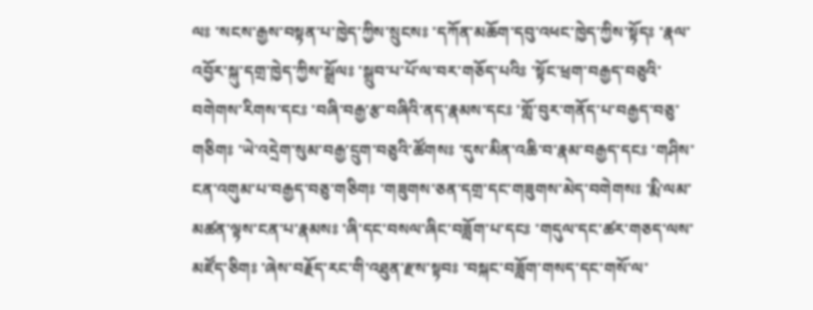ལཿ ་སངས་རྒྱས་བསྟན་པ་ཁྱེད་ཀྱིས་སྲུངསཿ ་དཀོན་མཆོག་དབུ་འཕང་ཁྱེད་ཀྱིས་སྟོདཿ ་རྣལ་འབྱོར་སྐུ་དགྲ་ཁྱེད་ཀྱིས་སྒྲོལཿ ་སྒྲུབ་པ་པོ་ལ་བར་གཅོད་པའིཿ ་སྟོང་ཕྲག་བརྒྱད་བཅུའི་བགེགས་རིགས་དངཿ ་བཞི་བརྒྱ་རྩ་བཞིའི་ནད་རྣམས་དངཿ ་གློ་བུར་གནོད་པ་བརྒྱད་བཅུ་གཅིགཿ ་ཡེ་འདྲེག་སུམ་བརྒྱ་དྲུག་བཅུའི་ཚོགསཿ ་དུས་མིན་འཆི་བ་རྣམ་བརྒྱད་དངཿ ་གཤིས་ངན་འགུམ་པ་བརྒྱད་བཅུ་གཅིགཿ ་གཟུགས་ཅན་དགྲ་དང་གཟུགས་མེད་བགེགསཿ ་རྨི་ལམ་མཚན་ལྟས་ངན་པ་རྣམསཿ ་ཞི་དང་བསལ་ཞིང་བཟློག་པ་དངཿ ་གདུལ་དང་ཚར་གཅད་ལས་མཛོད་ཅིགཿ ་ཞེས་བརྗོད་རང་གི་འཐུན་རྫས་སྟབཿ ་བསྐང་བཟློག་གསད་དང་གསོ་ལ་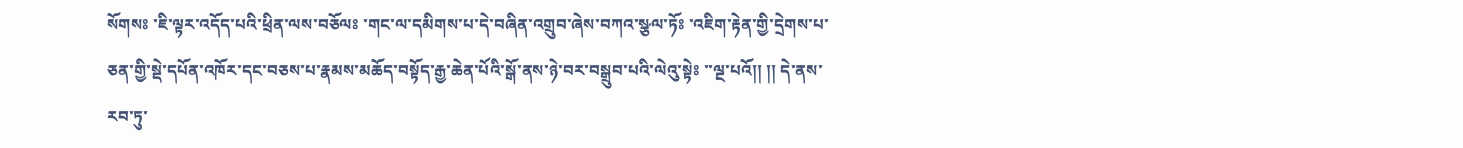སོགསཿ ་ཇི་ལྟར་འདོད་པའི་ཕྲིན་ལས་བཅོལཿ ་གང་ལ་དམིགས་པ་དེ་བཞིན་འགྲུབ་ཞེས་བཀའ་སྩལ་ཏོཿ ་འཇིག་རྟེན་གྱི་དྲེགས་པ་ཅན་གྱི་སྡེ་དཔོན་འཁོར་དང་བཅས་པ་རྣམས་མཆོད་བསྟོད་རྒྱ་ཆེན་པོའི་སྒོ་ནས་ཉེ་བར་བསྒྲུབ་པའི་ལེའུ་སྟེཿ ་་ལྔ་པའོ།། །། དེ་ནས་རབ་ཏུ་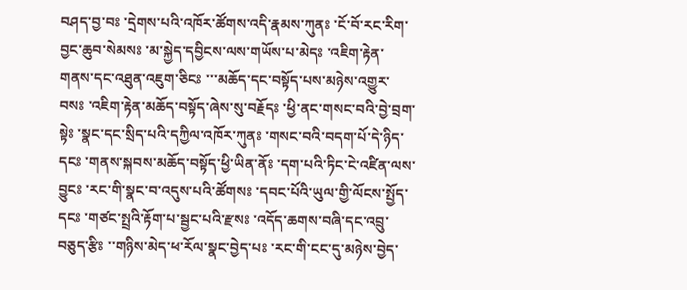བཤད་བྱ་བཿ ་དྲེགས་པའི་འཁོར་ཚོགས་འདི་རྣམས་ཀུནཿ ་ངོ་བོ་རང་རིག་བྱང་ཆུབ་སེམསཿ ་མ་སྐྱེད་དབྱིངས་ལས་གཡོས་པ་མེདཿ ་འཇིག་རྟེན་གནས་དང་འཐུན་འཇུག་ཅིངཿ ་་་མཆོད་དང་བསྟོད་པས་མཉེས་འགྱུར་བསཿ ་འཇིག་རྟེན་མཆོད་བསྟོད་ཞེས་སུ་བརྗོདཿ ་ཕྱི་ནང་གསང་བའི་བྱེ་བྲག་སྟེཿ ་སྣང་དང་སྲིད་པའི་དཀྱིལ་འཁོར་ཀུནཿ ་གསང་བའི་བདག་པོ་དེ་ཉིད་དངཿ ་གནས་སྐབས་མཆོད་བསྟོད་ཕྱི་ཡིན་ནོཿ ་དག་པའི་ཏིང་ངེ་འཛིན་ལས་བྱུངཿ ་རང་གི་སྣང་བ་འདུས་པའི་ཚོགསཿ ་དབང་པོའི་ཡུལ་གྱི་ལོངས་སྤྱོད་དངཿ ་གཙང་སྤྲའི་རྟོག་པ་སྦྱང་པའི་རྫསཿ ་འདོད་ཆགས་བཞི་དང་འབྲུ་བཅུད་རྩིཿ ་་གཉིས་མེད་ཕ་རོལ་སྣང་བྱེད་པཿ ་རང་གི་ངང་དུ་མཉེས་བྱེད་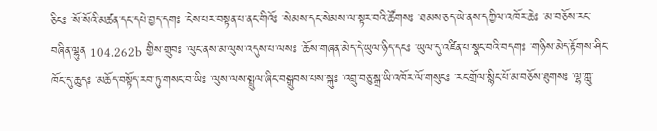ཅིངཿ ་སོ་སོའི་མཚན་དང་དཔེ་བྱད་དགཿ ་ངེས་པར་བསྟན་པ་ནང་གིའོཿ ་སེམས་དང་སེམས་ལ་སྟར་བའི་ཚོགསཿ ་ཐམས་ཅད་ཡེ་ནས་དཀྱིལ་འཁོར་ཆེཿ ་མ་བཅོས་རང་བཞིན་ལྷུན 104.262b གྱིས་གྲུབཿ ་ལུང་ནས་མ་ལུས་འདུས་པ་ལསཿ ་ཆོས་གཞན་མེད་དེ་ཡུལ་ཉིད་དངཿ ་ཡུལ་དུ་འཛིན་པ་སྣང་བའི་བདགཿ ་གཉིས་མེད་རྟོགས་ཤིང་ཁོང་དུ་ཆུདཿ ་མཆོད་བསྟོད་རབ་ཏུ་གསང་བ་ཡིཿ ་ལུས་ལས་སྤྲུལ་ཞིང་བསྒྲུབས་པས་སྐུཿ ་འབྲུ་བཅུ་སྒྲ་ཡི་འཁོར་ལོ་གསུངཿ ་རང་གྲོལ་སྙིང་པོ་མ་བཅོས་ཐུགསཿ ་ལྷ་ཀླུ་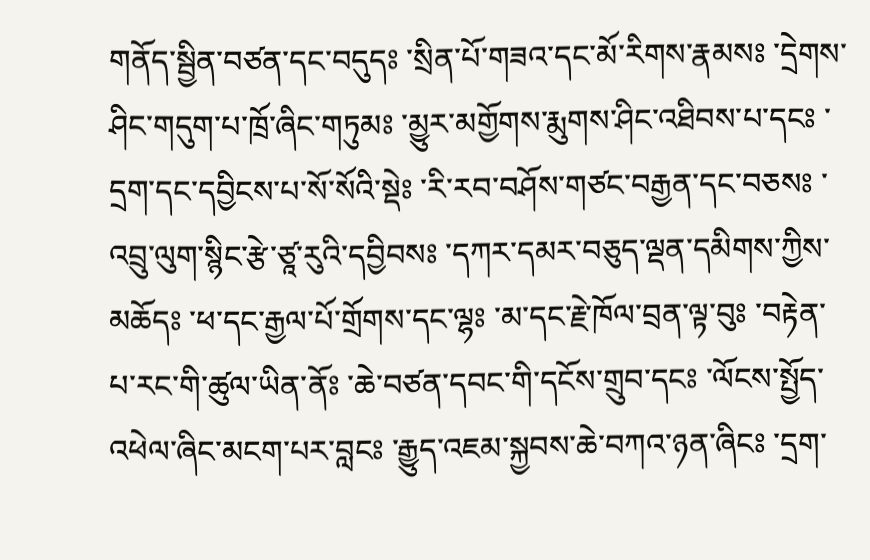གནོད་སྦྱིན་བཙན་དང་བདུདཿ ་སྲིན་པོ་གཟའ་དང་མོ་རིགས་རྣམསཿ ་དྲེགས་ཤིང་གདུག་པ་ཁྲོ་ཞིང་གཏུམཿ ་མྱུར་མགྱོགས་རྨུགས་ཤིང་འཐིབས་པ་དངཿ ་དྲག་དང་དབྱིངས་པ་སོ་སོའི་སྡེཿ ་རི་རབ་བཤོས་གཙང་བརྒྱན་དང་བཅསཿ ་འབྲུ་ལུག་སྙིང་རྩེ་ཙཱ་རུའི་དབྱིབསཿ ་དཀར་དམར་བཅུད་ལྡན་དམིགས་ཀྱིས་མཆོདཿ ་ཕ་དང་རྒྱལ་པོ་གྲོགས་དང་ལྷཿ ་མ་དང་རྗེ་ཁོལ་བྲན་ལྟ་བུཿ ་བརྟེན་པ་རང་གི་ཚུལ་ཡིན་ནོཿ ་ཆེ་བཙན་དབང་གི་དངོས་གྲུབ་དངཿ ་ལོངས་སྤྱོད་འཕེལ་ཞིང་མངག་པར་བླངཿ ་རྒྱུད་འཇམ་སྐྱབས་ཆེ་བཀའ་ཉན་ཞིངཿ ་དྲག་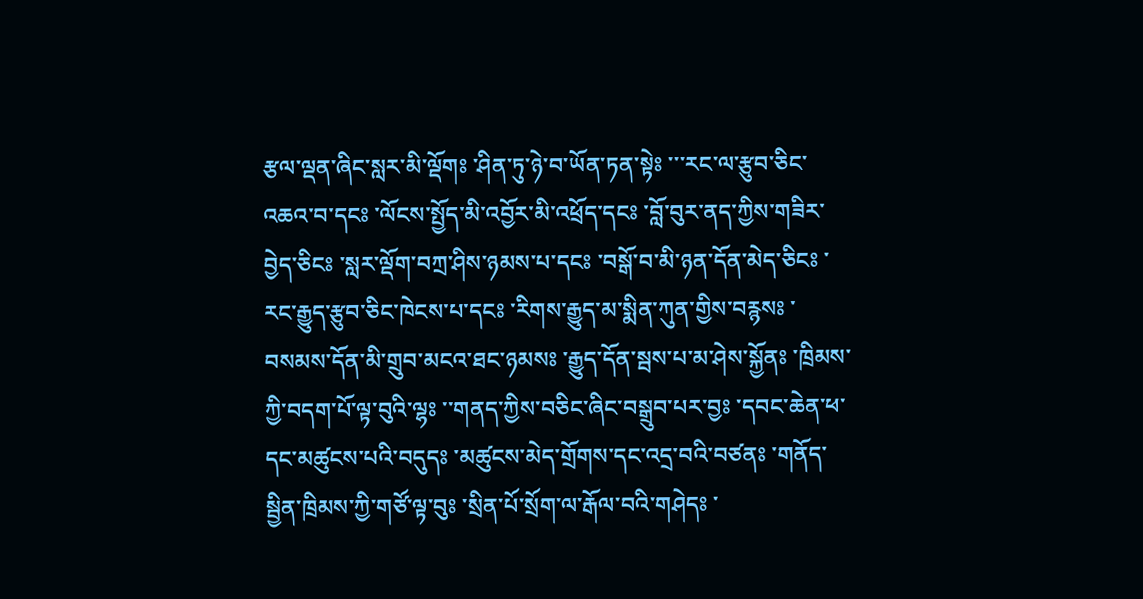རྩལ་ལྡན་ཞིང་སླར་མི་ལྡོགཿ ་ཤིན་ཏུ་ཉེ་བ་ཡོན་ཏན་སྟེཿ ་་་རང་ལ་རྩུབ་ཅིང་འཆའ་བ་དངཿ ་ལོངས་སྤྱོད་མི་འབྱོར་མི་འཕྲོད་དངཿ ་བློ་བུར་ནད་ཀྱིས་གཟིར་བྱེད་ཅིངཿ ་སླར་ལྡོག་བཀྲ་ཤིས་ཉམས་པ་དངཿ ་བསྒོ་བ་མི་ཉན་དོན་མེད་ཅིངཿ ་རང་རྒྱུད་རྩུབ་ཅིང་ཁེངས་པ་དངཿ ་རིགས་རྒྱུད་མ་སྨིན་ཀུན་གྱིས་བརྙསཿ ་བསམས་དོན་མི་གྲུབ་མངའ་ཐང་ཉམསཿ ་རྒྱུད་དོན་སྦས་པ་མ་ཤེས་སྐྱོནཿ ་ཁྲིམས་ཀྱི་བདག་པོ་ལྟ་བུའི་ལྷཿ ་་གནད་ཀྱིས་བཅིང་ཞིང་བསྒྲུབ་པར་བྱཿ ་དབང་ཆེན་ཕ་དང་མཚུངས་པའི་བདུདཿ ་མཚུངས་མེད་གྲོགས་དང་འདྲ་བའི་བཙནཿ ་གནོད་སྦྱིན་ཁྲིམས་ཀྱི་གཙོ་ལྟ་བུཿ ་སྲིན་པོ་སྲོག་ལ་རྒོལ་བའི་གཤེདཿ ་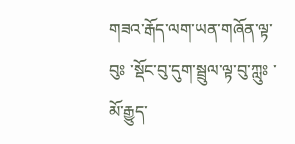གཟའ་རྒོད་ལག་ཡན་གཞོན་ལྟ་བུཿ ་སྡོང་བུ་དུག་སྦྲུལ་ལྟ་བུ་ཀླུཿ ་མོ་རྒྱུད་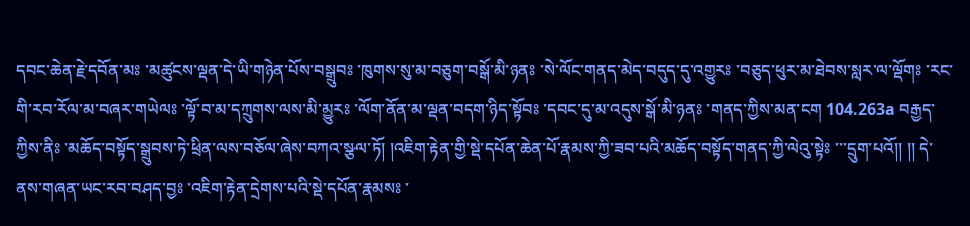དབང་ཆེན་རྗེ་དབོན་མཿ ་མཚུངས་ལྡན་དེ་ཡི་གཉེན་པོས་བསྒྲུབཿ ་ཁུགས་སུ་མ་བཅུག་བསྒོ་མི་ཉནཿ ་སེ་ལོང་གནད་མེད་བདུད་དུ་འགྱུརཿ ་བཅུད་ཕུར་མ་ཐེབས་སླར་ལ་ལྡོགཿ ་རང་གི་རབ་རོལ་མ་བཞར་གཡེལཿ ་ལྟོ་བ་མ་དཀྲུགས་ལས་མི་མྱུརཿ ་ལོག་ནོན་མ་ལྡན་བདག་ཉིད་སྟོབཿ ་དབང་དུ་མ་འདུས་སྒོ་མི་ཉནཿ ་གནད་ཀྱིས་མན་ངག 104.263a བརྒྱད་ཀྱིས་ནིཿ ་མཆོད་བསྟོད་སྒྲུབས་ཏེ་ཕྲིན་ལས་བཅོལ་ཞེས་བཀའ་སྩལ་ཏོ། །འཇིག་རྟེན་གྱི་སྡེ་དཔོན་ཆེན་པོ་རྣམས་ཀྱི་ཟབ་པའི་མཆོད་བསྟོད་གནད་ཀྱི་ལེའུ་སྟེཿ ་་་དྲུག་པའོ།། །། དེ་ནས་གཞན་ཡང་རབ་བཤད་བྱཿ ་འཇིག་རྟེན་དྲེགས་པའི་སྡེ་དཔོན་རྣམསཿ ་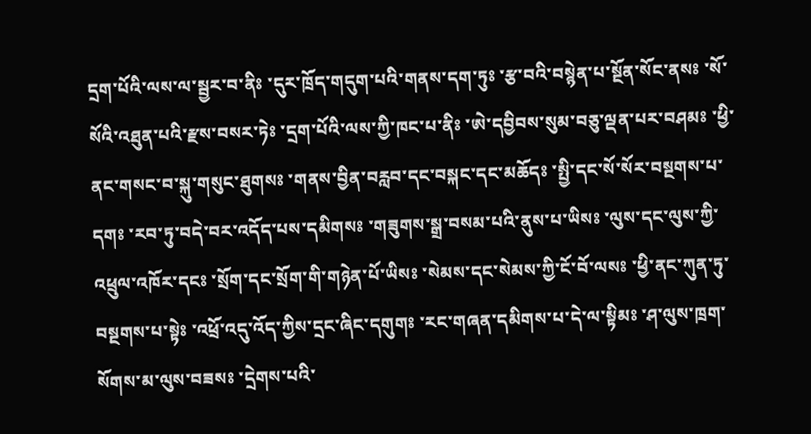དྲག་པོའི་ལས་ལ་སྦྱར་བ་ནིཿ ་དུར་ཁྲོད་གདུག་པའི་གནས་དག་ཏུཿ ་རྩ་བའི་བསྙེན་པ་སྔོན་སོང་ནསཿ ་སོ་སོའི་འཐུན་པའི་རྫས་བསར་ཏེཿ ་དྲག་པོའི་ལས་ཀྱི་ཁང་པ་ནིཿ ་ཨེ་དབྱིབས་སུམ་བཅུ་ལྡན་པར་བཤམཿ ་ཕྱི་ནང་གསང་བ་སྐུ་གསུང་ཐུགསཿ ་གནས་བྱིན་བརླབ་དང་བསྐང་དང་མཆོདཿ ་སྤྱི་དང་སོ་སོར་བསྔགས་པ་དགཿ ་རབ་ཏུ་བདེ་བར་འདོད་པས་དམིགསཿ ་གཟུགས་སྒྲ་བསམ་པའི་ནུས་པ་ཡིསཿ ་ལུས་དང་ལུས་ཀྱི་འཕྲུལ་འཁོར་དངཿ ་སྲོག་དང་སྲོག་གི་གཉེན་པོ་ཡིསཿ ་སེམས་དང་སེམས་ཀྱི་ངོ་བོ་ལསཿ ་ཕྱི་ནང་ཀུན་ཏུ་བསྔགས་པ་སྟེཿ ་འཕྲོ་འདུ་འོད་ཀྱིས་དྲང་ཞིང་དགུགཿ ་རང་གཞན་དམིགས་པ་དེ་ལ་སྟིམཿ ་ཤ་ལུས་ཁྲག་སོགས་མ་ལུས་བཟསཿ ་དྲེགས་པའི་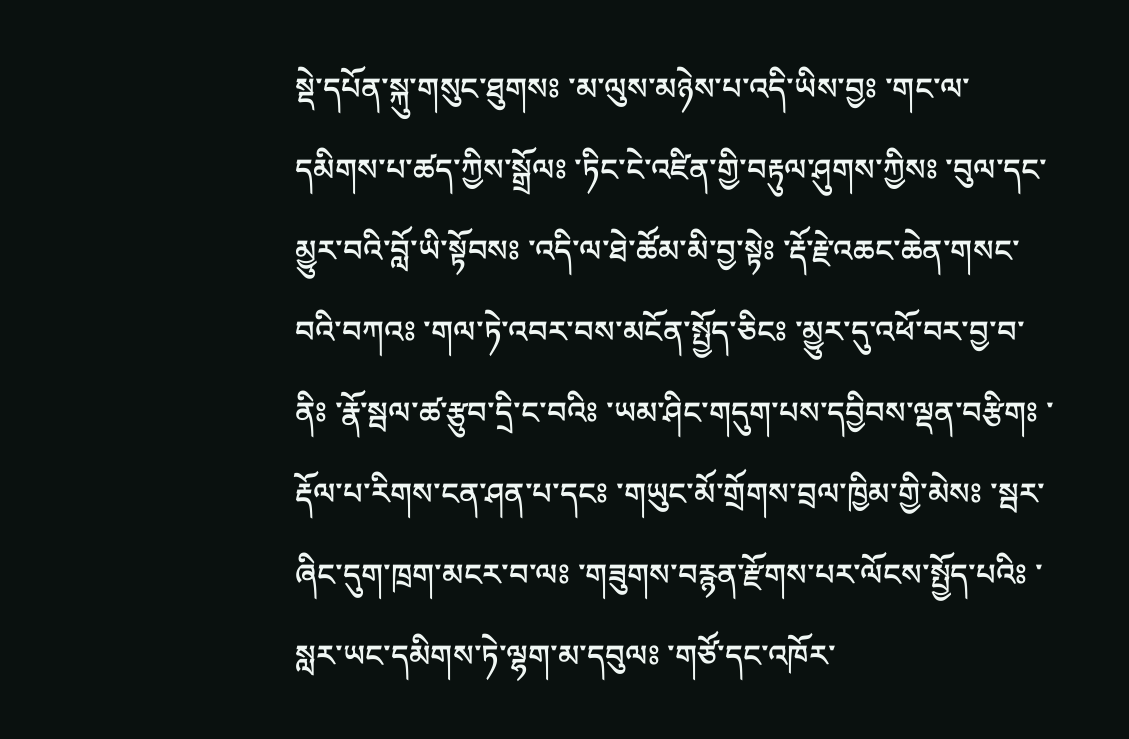སྡེ་དཔོན་སྐུ་གསུང་ཐུགསཿ ་མ་ལུས་མཉེས་པ་འདི་ཡིས་བྱཿ ་གང་ལ་དམིགས་པ་ཚད་ཀྱིས་སྒྲོལཿ ་ཏིང་ངེ་འཛིན་གྱི་བརྟུལ་ཤུགས་ཀྱིསཿ ་བུལ་དང་མྱུར་བའི་བློ་ཡི་སྟོབསཿ ་འདི་ལ་ཐེ་ཚོམ་མི་བྱ་སྟེཿ ་རྡོ་རྗེ་འཆང་ཆེན་གསང་བའི་བཀའཿ ་གལ་ཏེ་འབར་བས་མངོན་སྤྱོད་ཅིངཿ ་མྱུར་དུ་འཕོ་བར་བྱ་བ་ནིཿ ་རྣོ་སྦལ་ཚ་རྩུབ་དྲི་ང་བའིཿ ་ཡམ་ཤིང་གདུག་པས་དབྱིབས་ལྡན་བརྩིགཿ ་རྡོལ་པ་རིགས་ངན་ཤན་པ་དངཿ ་གཡུང་མོ་གྲོགས་བྲལ་ཁྱིམ་གྱི་མེསཿ ་སྦར་ཞིང་དུག་ཁྲག་མངར་བ་ལཿ ་གཟུགས་བརྙན་རྫོགས་པར་ལོངས་སྤྱོད་པའིཿ ་སླར་ཡང་དམིགས་ཏེ་ལྷག་མ་དབུལཿ ་གཙོ་དང་འཁོར་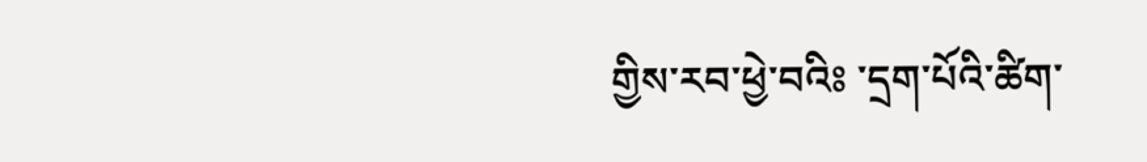གྱིས་རབ་ཕྱེ་བའིཿ ་དྲག་པོའི་ཚིག་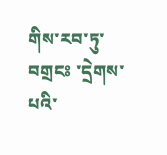གིས་རབ་ཏུ་བགྲངཿ ་དྲེགས་པའི་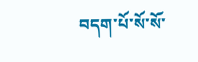བདག་པོ་སོ་སོ་